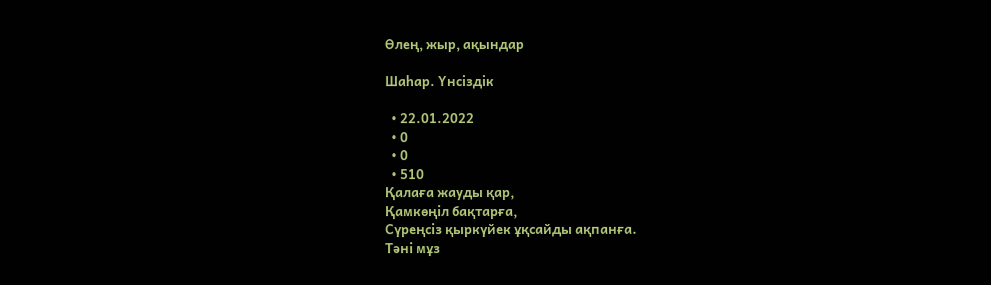Өлең, жыр, ақындар

Шаһар. Үнсіздік

  • 22.01.2022
  • 0
  • 0
  • 510
Қалаға жауды қар,
Қамкөңіл бақтарға,
Сүреңсіз қыркүйек ұқсайды ақпанға.
Тәні мұз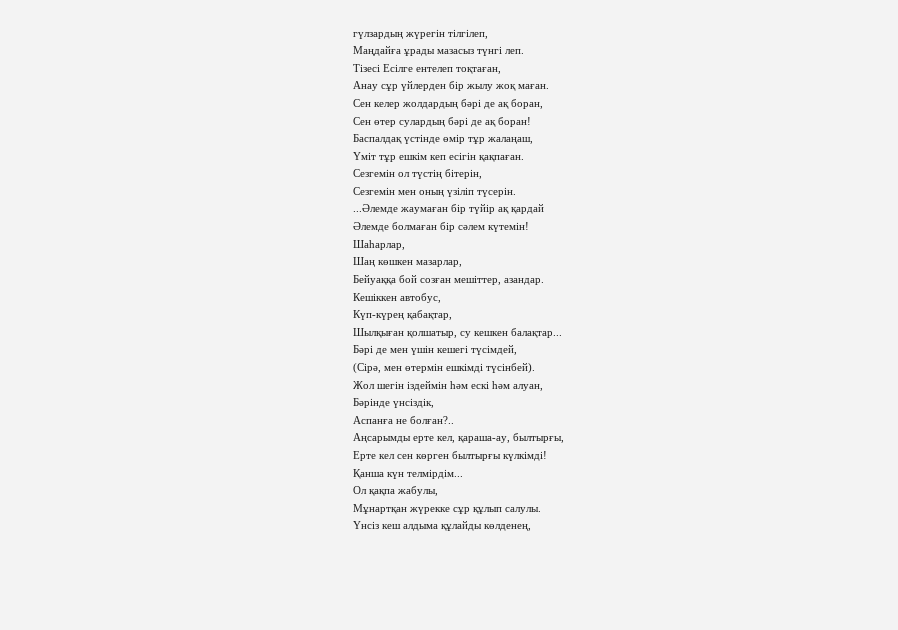гүлзардың жүрегін тілгілеп,
Маңдайға ұрады мазасыз түнгі леп.
Тізесі Есілге ентелеп тоқтаған,
Анау сұр үйлерден бір жылу жоқ маған.
Сен келер жолдардың бәрі де ақ боран,
Сен өтер сулардың бәрі де ақ боран!
Баспалдақ үстінде өмір тұр жалаңаш,
Үміт тұр ешкім кеп есігін қақпаған.
Сезгемін ол түстің бітерін,
Сезгемін мен оның үзіліп түсерін.
...Әлемде жаумаған бір түйір ақ қардай
Әлемде болмаған бір сәлем күтемін!
Шаһарлар,
Шаң көшкен мазарлар,
Бейуаққа бой созған мешіттер, азандар.
Кешіккен автобус,
Күп-күрең қабақтар,
Шылқыған қолшатыр, су кешкен балақтар...
Бәрі де мен үшін кешегі түсімдей,
(Сірә, мен өтермін ешкімді түсінбей).
Жол шегін іздеймін һәм ескі һәм алуан,
Бәрінде үнсіздік,
Аспанға не болған?..
Аңсарымды ерте кел, қараша-ау, былтырғы,
Ерте кел сен көрген былтырғы күлкімді!
Қанша күн телмірдім...
Ол қақпа жабулы,
Мұнартқан жүрекке сұр құлып салулы.
Үнсіз кеш алдыма құлайды көлденең,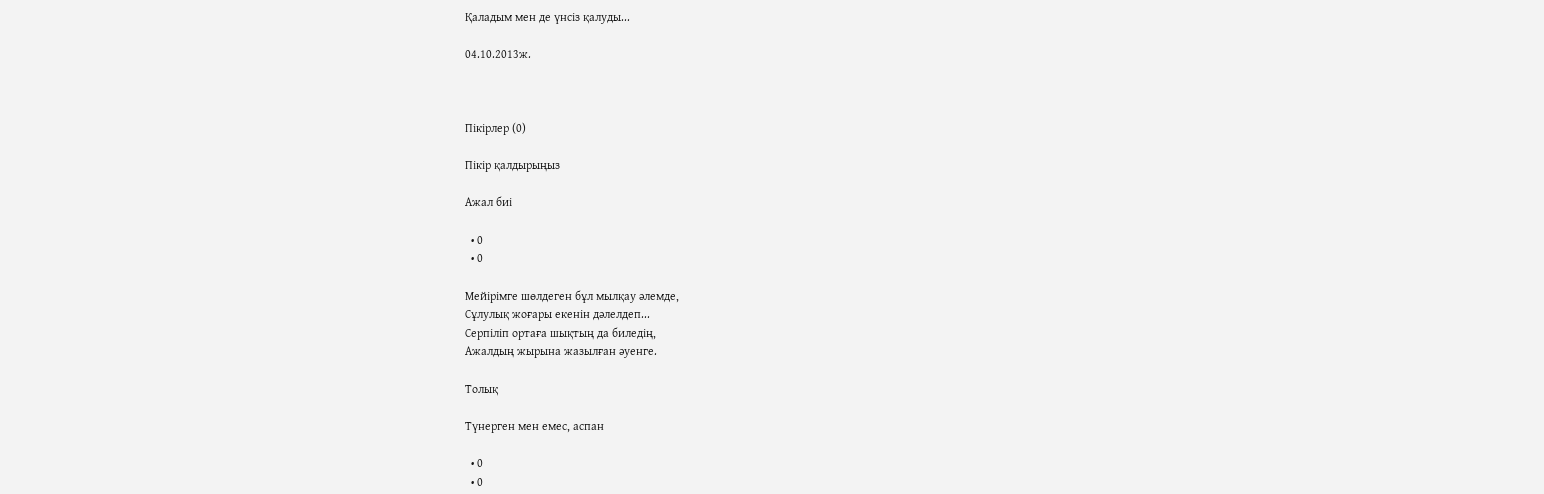Қаладым мен де үнсіз қалуды...

04.10.2013ж.



Пікірлер (0)

Пікір қалдырыңыз

Ажал биі

  • 0
  • 0

Мейірімге шөлдеген бұл мылқау әлемде,
Сұлулық жоғары екенін дәлелдеп...
Серпіліп ортаға шықтың да биледің,
Ажалдың жырына жазылған әуенге.

Толық

Түнерген мен емес, аспан

  • 0
  • 0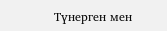Түнерген мен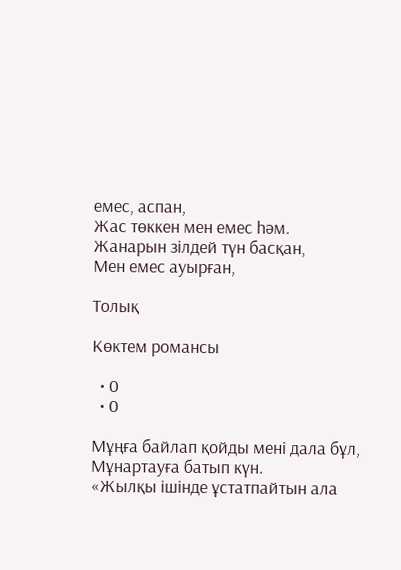емес, аспан,
Жас төккен мен емес һәм.
Жанарын зілдей түн басқан,
Мен емес ауырған,

Толық

Көктем романсы

  • 0
  • 0

Мұңға байлап қойды мені дала бұл,
Мұнартауға батып күн.
«Жылқы ішінде ұстатпайтын ала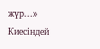жүр...»
Киесіндей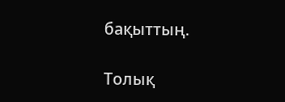бақыттың.

Толық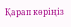Қарап көріңіз